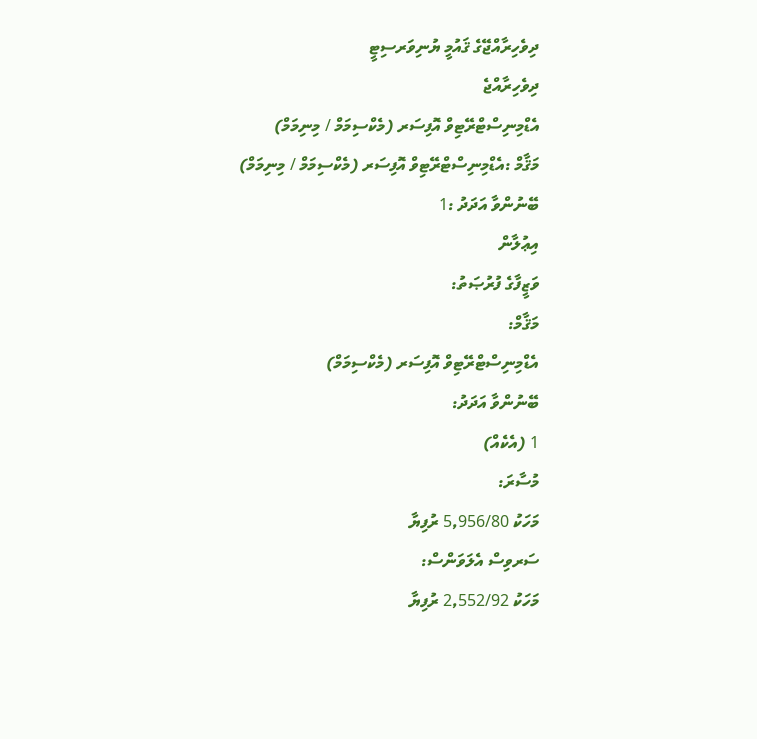ދިވެހިރާއްޖޭގެ ޤައުމީ ޔުނިވަރސިޓީ
ދިވެހިރާއްޖެ
އެޑްމިނިސްޓްރޭޓިވް އޮފިސަރ (މެކްސިމަމް / މިނިމަމް)
މަޤާމް :އެޑްމިނިސްޓްރޭޓިވް އޮފިސަރ (މެކްސިމަމް / މިނިމަމް)
ބޭނުންވާ އަދަދު :1
އިޢުލާން
ވަޒީފާގެ ފުރުޞަތު:
މަޤާމް:
އެޑްމިނިސްޓްރޭޓިވް އޮފިސަރ (މެކްސިމަމް)
ބޭނުންވާ އަދަދު:
1 (އެކެއް)
މުސާރަ:
މަހަކު 5,956/80 ރުފިޔާ
ސަރވިސް އެލަވަންސް:
މަހަކު 2,552/92 ރުފިޔާ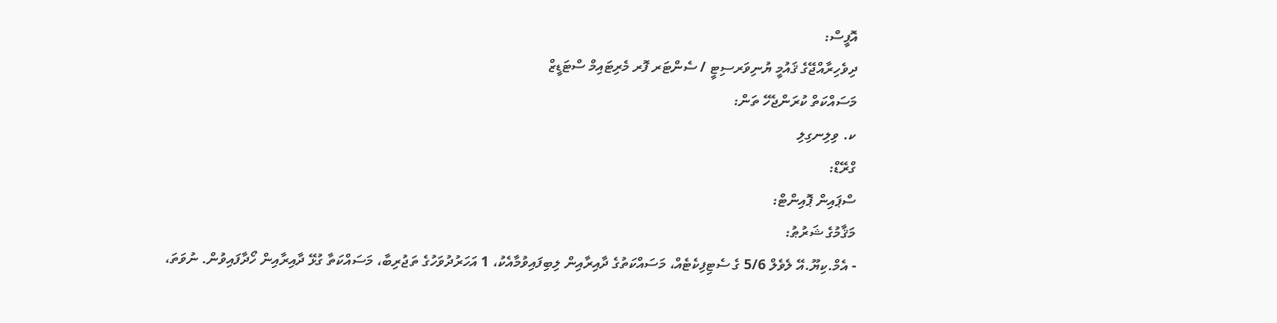އޮފީސް:
ދިވެހިރާއްޖޭގެ ޤައުމީ ޔުނިވަރސިޓީ / ސެންޓަރ ފޮރ މެރިޓައިމް ސްޓަޑީޒް
މަސައްކަތް ކުރަންޖެހޭ ތަން:
ކ. ވިލިނގިލި
ގްރޭޑް:
ސްޕައިން ޕޮއިންޓް:
މަޤާމުގެ ޝަރުޠު:
- އެމް.ކިޔޫ.އޭ ލެވެލް 5/6 ގެ ސެޓިފިކެޓެއް، މަސައްކަތުގެ ދާއިރާއިން ލިބިފައިވުމާއެކު، 1 އަހަރުދުވަހުގެ ތަޖުރިބާ، މަސައްކަތާ ގުޅޭ ދާއިރާއިން ހޯދާފައިވުން. ނުވަތަ،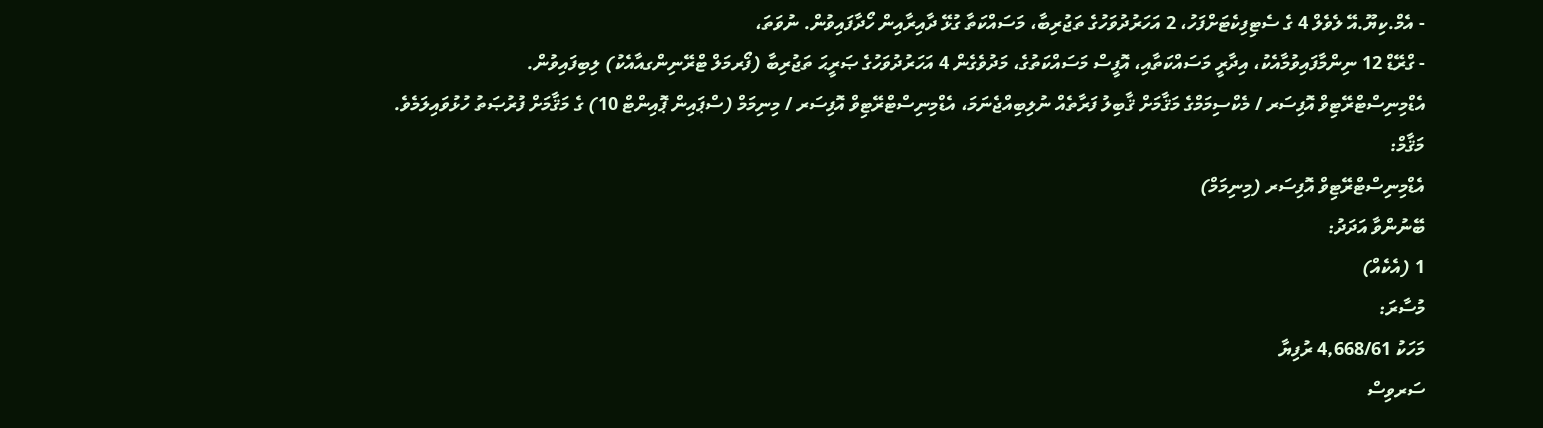- އެމް.ކިޔޫ.އޭ ލެވެލް 4 ގެ ސެޓިފިކެޓަށްފަހު، 2 އަހަރުދުވަހުގެ ތަޖުރިބާ، މަސައްކަތާ ގުޅޭ ދާއިރާއިން ހޯދާފައިވުން. ނުވަތަ،
- ގްރޭޑް 12 ނިންމާފައިވުމާއެކު، އިދާރީ މަސައްކަތާއި، އޮފީސް މަސައްކަތުގެ، މަދުވެގެން 4 އަހަރުދުވަހުގެ ޞަރީޙަ ތަޖުރިބާ (ފޯރމަލް ޓްރޭނިންގއާއެކު) ލިބިފައިވުން.
އެޑްމިނިސްޓްރޭޓިވް އޮފިސަރ / މެކްސިމަމްގެ މަޤާމަށް ޤާބިލު ފަރާތެއް ނުލިބިއްޖެނަމަ، އެޑްމިނިސްޓްރޭޓިވް އޮފިސަރ / މިނިމަމް (ސްޕައިން ޕޮއިންޓް 10) ގެ މަޤާމަށް ފުރުޞަތު ހުޅުވައިލަމެވެ.
މަޤާމް:
އެޑްމިނިސްޓްރޭޓިވް އޮފިސަރ (މިނިމަމް)
ބޭނުންވާ އަދަދު:
1 (އެކެއް)
މުސާރަ:
މަހަކު 4,668/61 ރުފިޔާ
ސަރވިސް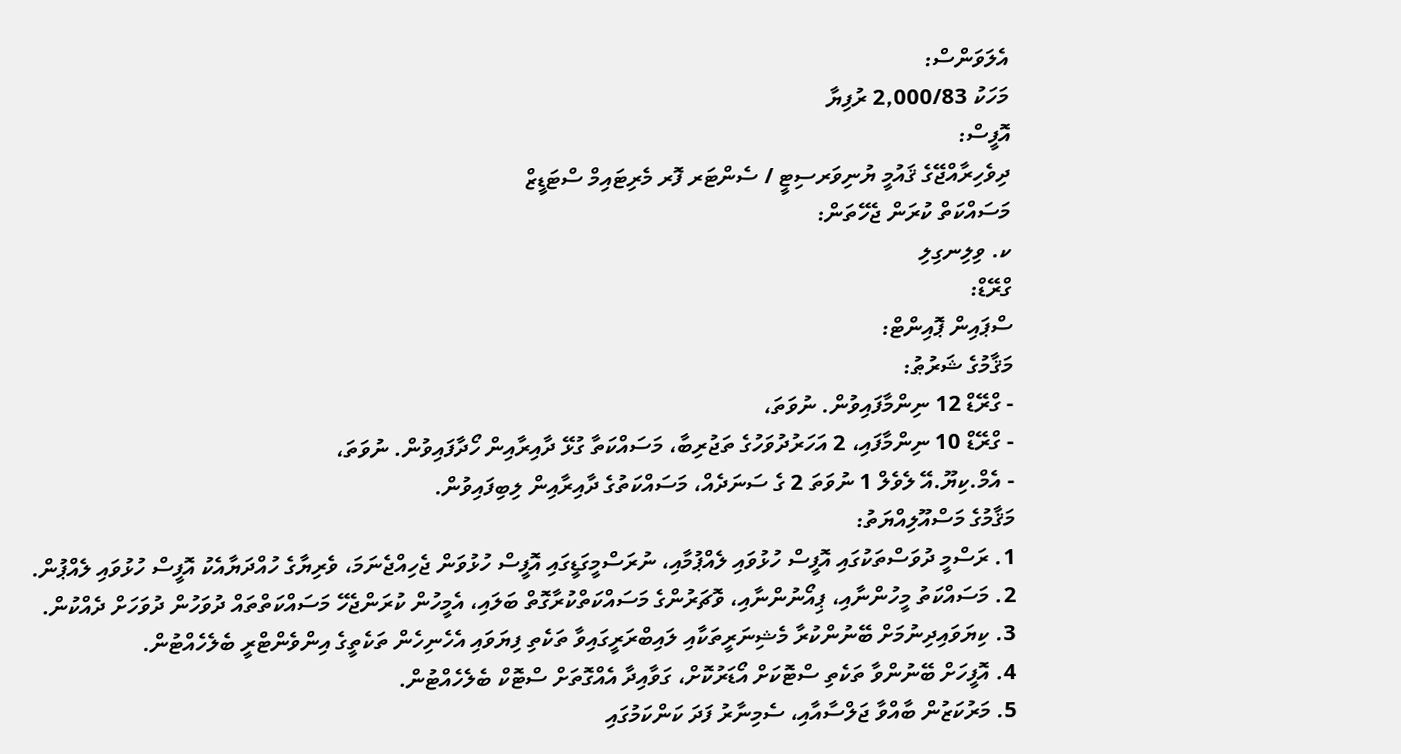އެލަވަންސް:
މަހަކު 2,000/83 ރުފިޔާ
އޮފީސް:
ދިވެހިރާއްޖޭގެ ޤައުމީ ޔުނިވަރސިޓީ / ސެންޓަރ ފޮރ މެރިޓައިމް ސްޓަޑީޒް
މަސައްކަތް ކުރަން ޖެހޭތަން:
ކ. ވިލިނގިލި
ގްރޭޑް:
ސްޕައިން ޕޮއިންޓް:
މަޤާމުގެ ޝަރުޠު:
- ގްރޭޑް 12 ނިންމާފައިވުން. ނުވަތަ،
- ގްރޭޑް 10 ނިންމާފައި، 2 އަހަރުދުވަހުގެ ތަޖުރިބާ، މަސައްކަތާ ގުޅޭ ދާއިރާއިން ހޯދާފައިވުން. ނުވަތަ،
- އެމް.ކިޔޫ.އޭ ލެވެލް 1 ނުވަތަ 2 ގެ ސަނަދެއް، މަސައްކަތުގެ ދާއިރާއިން ލިބިފައިވުން.
މަޤާމުގެ މަސްއޫލިއްޔަތު:
1. ރަސްމީ ދުވަސްތަކުގައި އޮފީސް ހުޅުވައި ލެއްޕުމާއި، ނުރަސްމީގަޑީގައި އޮފީސް ހުޅުވަން ޖެހިއްޖެނަމަ، ވެރިޔާގެ ހުއްދަޔާއެކު އޮފީސް ހުޅުވައި ލެއްޕުން.
2. މަސައްކަތު މީހުންނާއި، ޕިއޯނުންނާއި، ވޮޗަރުންގެ މަސައްކަތްކުރާގޮތް ބަލައި، އެމީހުން ކުރަންޖެހޭ މަސައްކަތްތައް ދުވަހުން ދުވަހަށް ދެއްކުން.
3. ކިޔަވައިދިނުމަށް ބޭނުންކުރާ މެޝިނަރީތަކާއި ލައިބްރަރީގައިވާ ތަކެތި ފިޔަވައި އެހެނިހެން ތަކެތީގެ އިންވެންޓްރީ ބެލެހެއްޓުން.
4. އޮފީހަށް ބޭނުންވާ ތަކެތި ސްޓޮކަށް އޯޑަރުކޮށް، ގަވާއިދާ އެއްގޮތަށް ސްޓޮކް ބެލެހެއްޓުން.
5. މަރުކަޒުން ބާއްވާ ޖަލްސާއާއި، ސެމިނާރު ފަދަ ކަންކަމުގައި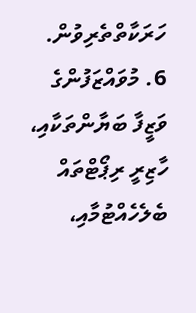ހަރަކާތްތެރިވުން.
6. މުވައްޒަފުންގެ ވަޒީފާ ބަޔާންތަކާއި، ހާޒިރީ ރިޕޯޓްތައް ބެލެހެއްޓުމާއި،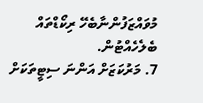މުވައްޒަފުންނާބެހޭ ރިކޯޑްތައް ބެލެހެއްޓުން.
7. މަރުކަޒަށް އަންނަ ސިޓީތަކަށް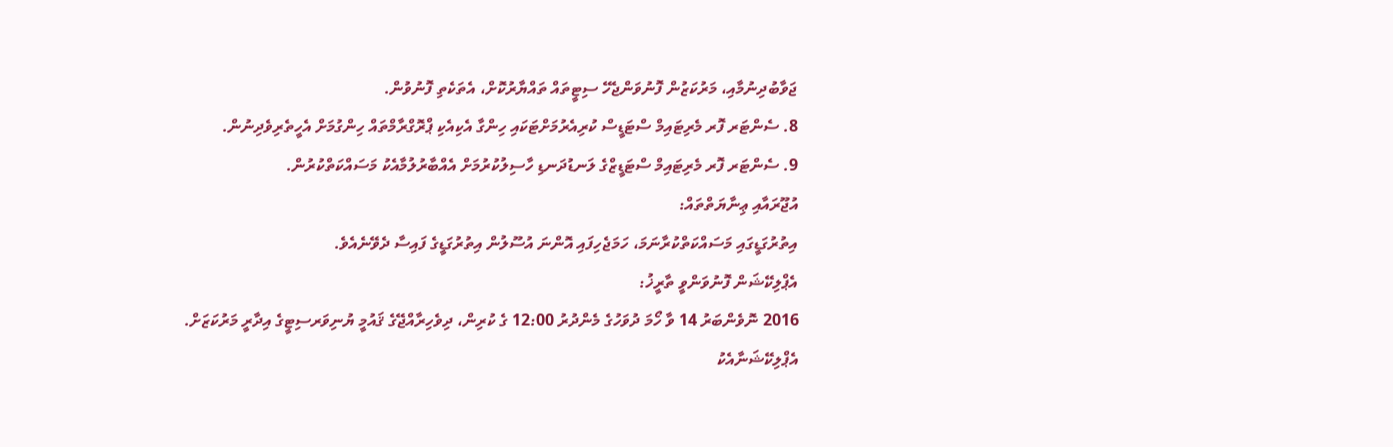ޖަވާބުދިނުމާއި، މަރުކަޒުން ފޮނުވަންޖެހޭ ސިޓީތައް ތައްޔާރުކޮށް، އެތަކެތި ފޮނުވުން.
8. ސެންޓަރ ފޮރ މެރިޓައިމް ސްޓަޑީސް ކުރިއެރުމަށްޓަކައި ހިންގާ އެކިއެކި ޕްރޮގްރާމްތައް ހިންގުމަށް އެހީތެރިވެދިނުން.
9. ސެންޓަރ ފޮރ މެރިޓައިމް ސްޓަޑީޒްގެ ލަނޑުދަނޑި ހާސިލުކުރުމަށް އެއްބާރުލުމާއެކު މަސައްކަތްކުރުން.
އުޖޫރައާއި ޢިނާޔަތްތައް:
އިތުރުގަޑީގައި މަސައްކަތްކުރާނަމަ، ހަމަޖެހިފައި އޮންނަ އުސޫލުން އިތުރުގަޑީގެ ފައިސާ ދެވޭނެއެވެ.
އެޕްލިކޭޝަން ފޮނުވަންވީ ތާރީޚު:
2016 ނޮވެންބަރު 14 ވާ ހޯމަ ދުވަހުގެ މެންދުރު 12:00 ގެ ކުރިން، ދިވެހިރާއްޖޭގެ ޤައުމީ ޔުނިވަރސިޓީގެ އިދާރީ މަރުކަޒަށް.
އެޕްލިކޭޝަނާއެކު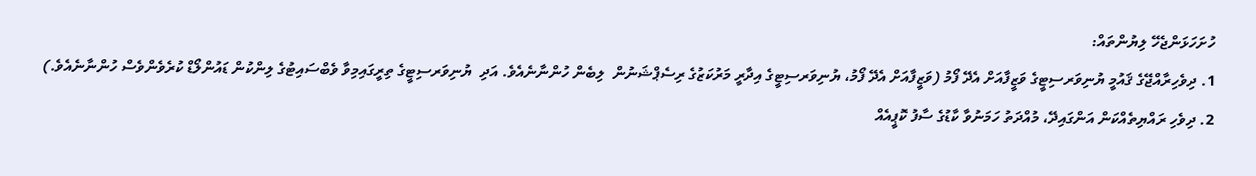ހުށަހަޅަންޖެހޭ ލިޔުންތައް:
1. ދިވެހިރާއްޖޭގެ ޤައުމީ ޔުނިވަރސިޓީގެ ވަޒީފާއަށް އެދޭ ފޯމު (ވަޒީފާއަށް އެދޭ ފޯމު، ޔުނިވަރސިޓީގެ އިދާރީ މަރުކަޒުގެ ރިސެޕްޝަނުން  ލިބެން ހުންނާނެއެވެ. އަދި  ޔުނިވަރސިޓީގެ ތިރީގައިމިވާ ވެބްސައިޓުގެ ލިންކުން ޑައުންލޯޑް ކުރެވެންވެސް ހުންނާނެއެވެ.)
2. ދިވެހި ރައްޔިތެއްކަން އަންގައިދޭ، މުއްދަތު ހަމަނުވާ ކާޑުގެ ސާފު ކޮޕީއެއް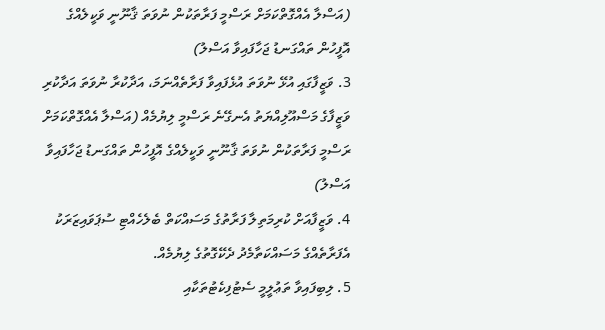(އަސްލާ އެއްގޮތްކަމަށް ރަސްމީ ފަރާތަކުން ނުވަތަ ޤާނޫނީ ވަކީލެއްގެ އޮފީހުން ތައްގަނޑު ޖަހާފައިވާ އަސްލު)
3. ވަޒީފާގައި އުޅޭ ނުވަތަ އުޅެފައިވާ ފަރާތެއްނަމަ، އަދާކުރާ ނުވަތަ އަދާކުރި ވަޒީފާގެ މަސްއޫލިއްޔަތު އެނގޭނެ ރަސްމީ ލިޔުމެއް (އަސްލާ އެއްގޮތްކަމަށް ރަސްމީ ފަރާތަކުން ނުވަތަ ޤާނޫނީ ވަކީލެއްގެ އޮފީހުން ތައްގަނޑު ޖަހާފައިވާ އަސްލު)
4. ވަޒީފާއަށް ކުރިމަތިލާ ފަރާތުގެ މަސައްކަތް ބެލެހެއްޓި ސުޕަވައިޒަރަކު އެފަރާތެއްގެ މަސައްކަތާމެދު ދެކޭގޮތުގެ ލިޔުމެއް.
5. ލިބިފައިވާ ތަޢުލީމީ ސެޓުފިކެޓުތަކާއި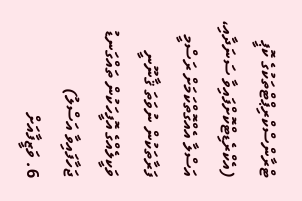ޓްރާންސްކްރިޕްޓްތަކުގެ ކޮޕީ (އެކްރެޑިޓްކޮށްފައިވާ ސަނަދާއި، އަސްލާ އެއްގޮތްކަމަށް ރަސްމީ ފަރާތަކުން ނުވަތަ ޤާނޫނީ ވަކީލެއްގެ އޮފީހަކުން ތައްގަނޑު ޖަހާފައިވާ އަސްލު)
6. ވަޒީފާއަށް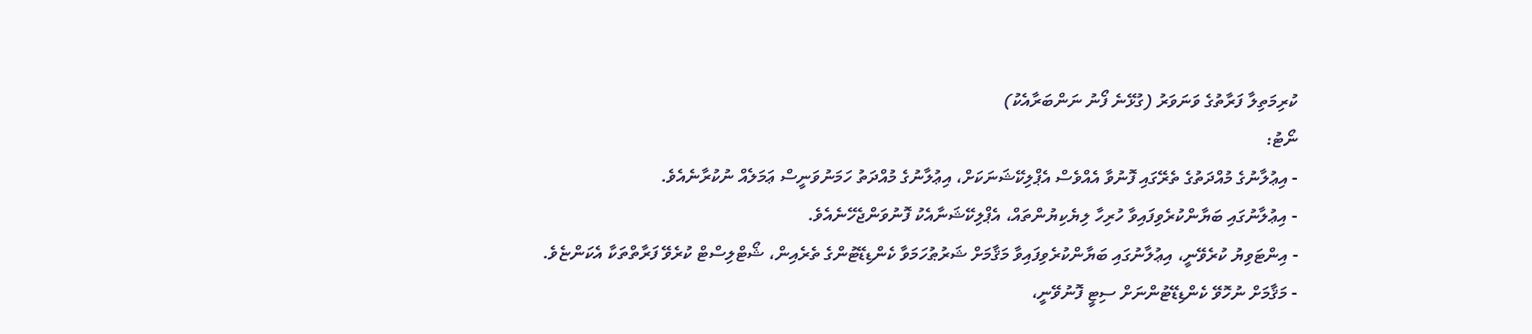ކުރިމަތިލާ ފަރާތުގެ ވަނަވަރު (ގުޅޭނެ ފޯނު ނަންބަރާއެކު)
ނޯޓު:
- އިޢުލާނުގެ މުއްދަތުގެ ތެރޭގައި ފޮނުވާ އެއްވެސް އެޕްލިކޭޝަނަކަށް، އިޢުލާނުގެ މުއްދަތު ހަމަނުވަނީސް ޢަމަލެއް ނުކުރާނެއެވެ.
- އިޢުލާނުގައި ބަޔާންކުރެވިފައިވާ ހުރިހާ ލިޔެކިޔުންތައް، އެޕްލިކޭޝަނާއެކު ފޮނުވަންޖެހޭނެއެވެ.
- އިންޓަވިޔު ކުރެވޭނީ، އިޢުލާނުގައި ބަޔާންކުރެވިފައިވާ މަޤާމަށް ޝަރުޠުހަމަވާ ކެންޑިޑޭޓުންގެ ތެރެއިން، ޝޯޓްލިސްޓް ކުރެވޭ ފަރާތްތަކާ އެކަންޏެވެ.
- މަޤާމަށް ނުހޮވޭ ކެންޑިޑޭޓުންނަށް ސިޓީ ފޮނުވޭނީ،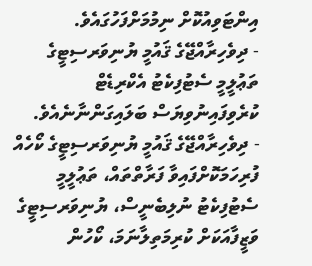އިންޓަވިއުކޮށް ނިމުމަށްފަހުގައެވެ.
- ދިވެހިރާއްޖޭގެ ޤައުމީ ޔުނިވަރސިޓީގެ ތަޢުލީމީ ސެޓުފިކެޓު އެކްރިޑެޓް ކުރެވިފައިނުވިޔަސް ބަލައިގަންނާނެއެވެ.
- ދިވެހިރާއްޖޭގެ ޤައުމީ ޔުނިވަރސިޓީގެ ކޯހެއް ފުރިހަމަކޮށްފައިވާ ފަރާތްތައް، ތަޢުލީމީ ސެޓުފިކެޓު ނުލިބެނީސް، ޔުނިވަރސިޓީގެ ވަޒީފާއަކަށް ކުރިމަތިލާނަމަ، ކޯހުން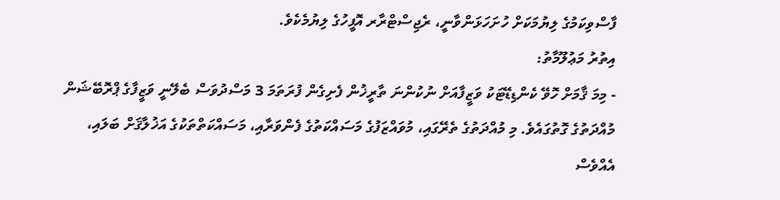ފާސްވިކަމުގެ ލިޔުމަކަށް ހުށަހަޅަންވާނީ، ރެޖިސްޓްރާރ އޮފީހުގެ ލިޔުމެކެވެ.
އިތުރު މަޢުލޫމާތު:
- މިމަ ޤާމަށް ހޮވޭ ކެންޑިޑޭޓަކު ވަޒީފާއަށް ނުކުންނަ ތާރީޚުން ފެށިގެން ފުރަތަމަ 3 މަސްދުވަސް ބެލޭނީ ވަޒީފާގެ ޕްރޮބޭޝަން މުއްދަތުގެ ގޮތުގައެވެ. މި މުއްދަތުގެ ތެރޭގައި، މުވައްޒަފުގެ މަސައްކަތުގެ ފެންވަރާއި، މަސައްކަތްތަކުގެ އަޚުލާޤަށް ބަލައި، އެއްވެސް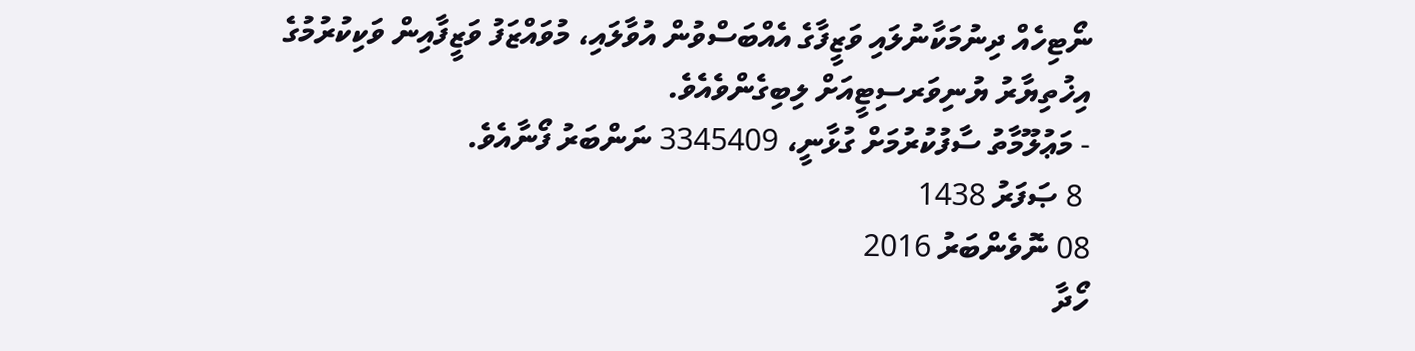ނޯޓިހެއް ދިނުމަކާނުލައި ވަޒީފާގެ އެއްބަސްވުން އުވާލައި، މުވައްޒަފު ވަޒީފާއިން ވަކިކުރުމުގެ އިޚުތިޔާރު ޔުނިވަރސިޓީއަށް ލިބިގެންވެއެވެ.
- މަޢުލޫމާތު ސާފުކުރުމަށް ގުޅާނީ، 3345409 ނަންބަރު ފޯނާއެވެ.
 8 ޞަފަރު 1438
08 ނޮވެންބަރު 2016
ހޯދާ